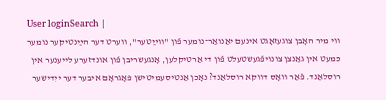User loginSearch |
ווי מיר האָבן צוגעזאָגט אינעם יאַנואַר־נומער פֿון "ווײַטער", ווערט דער הײַנטיקער נומער כּמעט אין גאַנצן צונויפֿגעשטעלט פֿון די אַרטיקלען, אָנגעשריבן פֿון אונדזערע לייענער אין רוסלאַנד. פֿאַר וואָס דווקא רוסלאַנד? נאָכן אַנטיסעמיטישן פּאָגראָם איבער דער ייִדישער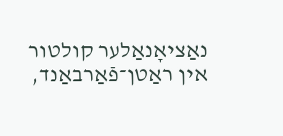נאַציאָנאַלער קולטור אין ראַטן־פֿאַרבאַנד,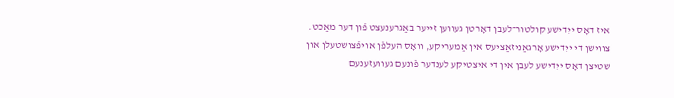איז דאָס ייִדישע קולטור־לעבן דאָרטן געווען זייער באַגרענעצט פֿון דער מאַכט.
צווישן די ייִדישע אָרגאַניזאַציעס אין אַמעריקע, וואָס העלפֿן אויפֿצושטעלן און שטיצן דאָס ייִדישע לעבן אין די איצטיקע לענדער פֿונעם געוועזענעם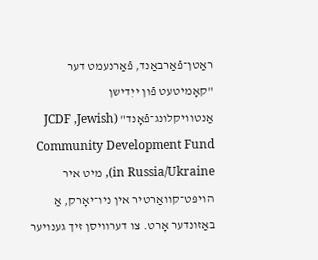ראַטן־פֿאַרבאַנד, פֿאַרנעמט דער "קאָמיטעט פֿון ייִדישן אַנטוויקלונג־פֿאָנד" (JCDF ,Jewish Community Development Fund in Russia/Ukraine), מיט איר הויפּט־קוואַרטיר אין ניו־יאָרק, אַ באַזונדער אָרט. צו דערוויסן זיך גענויער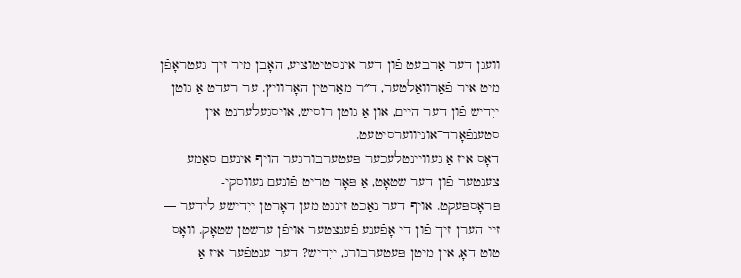וועגן דער אַרבעט פֿון דער אינסטיטוציע, האָבן מיר זיך געטראָפֿן מיט איר פֿאַרוואַלטער, ד״ר מאַרטין האָרוויץ. ער רעדט אַ גוטן ייִדיש פֿון דער היים, און אַ גוטן רוסיש, אויסגעלערנט אין סטענפֿאָרד־אוניווערסיטעט.
דאָס איז אַ געוויינטלעכער פּעטערבורגער הויף אינעם סאַמע צענטער פֿון דער שטאָט, אַ פּאָר טריט פֿונעם נעווסקי-פּראָספּעקט. אויף דער נאַכט זינגט מען דאָרטן ייִדישע לידער — זיי הערן זיך פֿון די אָפֿענע פֿענצטער אויפֿן ערשטן שטאָק. וואָס טוט דאָ, אין מיטן פּעטערבורג, ייִדיש? דער ענטפֿער איז אַ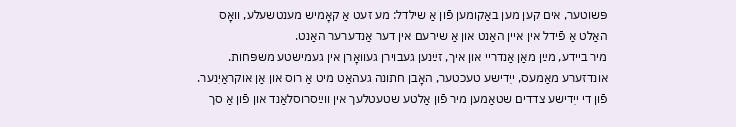פּשוטער, אים קען מען באַקומען פֿון אַ שילדל: מע זעט אַ קאָמיש מענטשעלע, וואָס האַלט אַ פֿידל אין איין האַנט און אַ שירעם אין דער אַנדערער האַנט.
מיר ביידע, מײַן מאַן אַנדריי און איך, זײַנען געבוירן געוואָרן אין געמישטע משפּחות. אונדזערע מאַמעס, ייִדישע טעכטער, האָבן חתונה געהאַט מיט אַ רוס און אַן אוקראַיִנער. פֿון די ייִדישע צדדים שטאַמען מיר פֿון אַלטע שטעטלעך אין ווײַסרוסלאַנד און פֿון אַ סך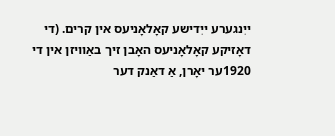ייִנגערע ייִדישע קאָלאָניעס אין קרים. (די דאָזיקע קאָלאָניעס האָבן זיך באַוויזן אין די 1920ער יאָרן, אַ דאַנק דער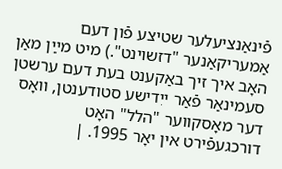פֿינאַנציעלער שטיצע פֿון דעם אַמעריקאַנער "דזשוינט".) מיט מײַן מאַן האָב איך זיך באַקענט בעת דעם ערשטן סעמינאַר פֿאַר ייִדישע סטודענטן, וואָס דער מאָסקווער "הלל" האָט דורכגעפֿירט אין יאָר 1995. |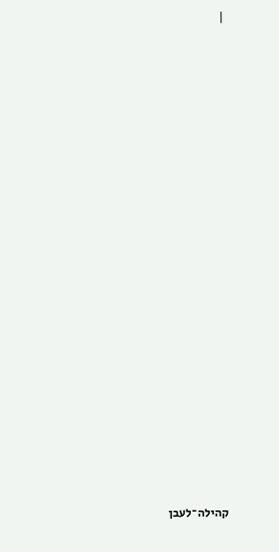|



















קהילה־לעבן